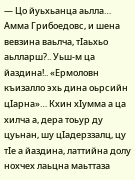— Цо йуьхьанца аьлла… Амма Грибоедовс, и шена вевзина ваьлча, тIаьхьо аьлларш?.. Уьш-м ца йаздина!.. «Ермоловн къизалло эхь дина оьрсийн цIарна»… Кхин хIумма а ца хилча а, дера тоьур ду цуьнан, шу цIадерззалц, цу тIе а йаздина, латтийна долу нохчех лаьцна маьттаза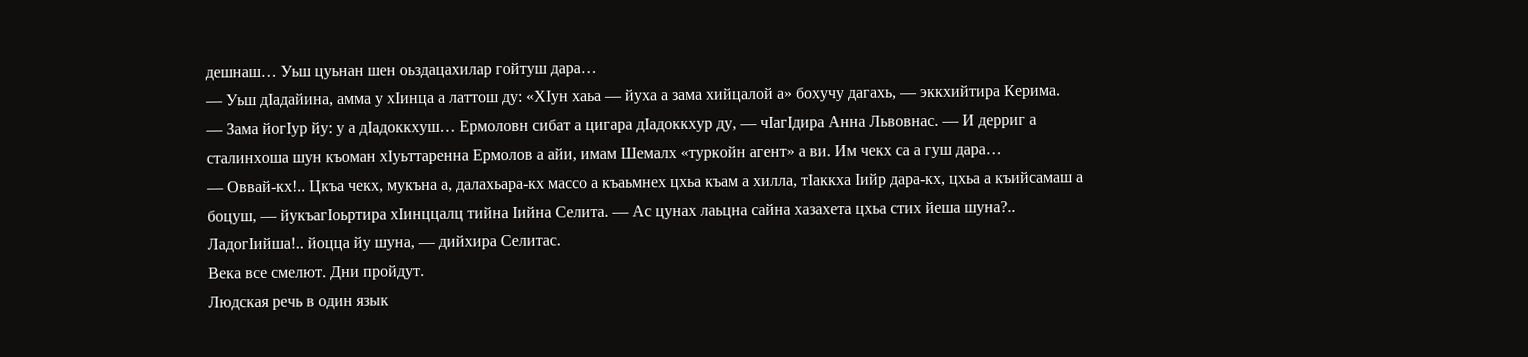дешнаш… Уьш цуьнан шен оьздацахилар гойтуш дара…
— Уьш дIадайина, амма у хIинца а латтош ду: «ХIун хаьа — йуха а зама хийцалой а» бохучу дагахь, — эккхийтира Керима.
— Зама йогIур йу: у а дIадоккхуш… Ермоловн сибат а цигара дIадоккхур ду, — чIагIдира Анна Львовнас. — И дерриг а сталинхоша шун къоман хIуьттаренна Ермолов а айи, имам Шемалх «туркойн агент» а ви. Им чекх са а гуш дара…
— Оввай-кх!.. Цкъа чекх, мукъна а, далахьара-кх массо а къаьмнех цхьа къам а хилла, тIаккха Iийр дара-кх, цхьа а къийсамаш а боцуш, — йукъагIоьртира хIинццалц тийна Iийна Селита. — Ас цунах лаьцна сайна хазахета цхьа стих йеша шуна?.. ЛадогIийша!.. йоцца йу шуна, — дийхира Селитас.
Века все смелют. Дни пройдут.
Людская речь в один язык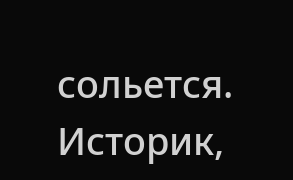сольется.
Историк,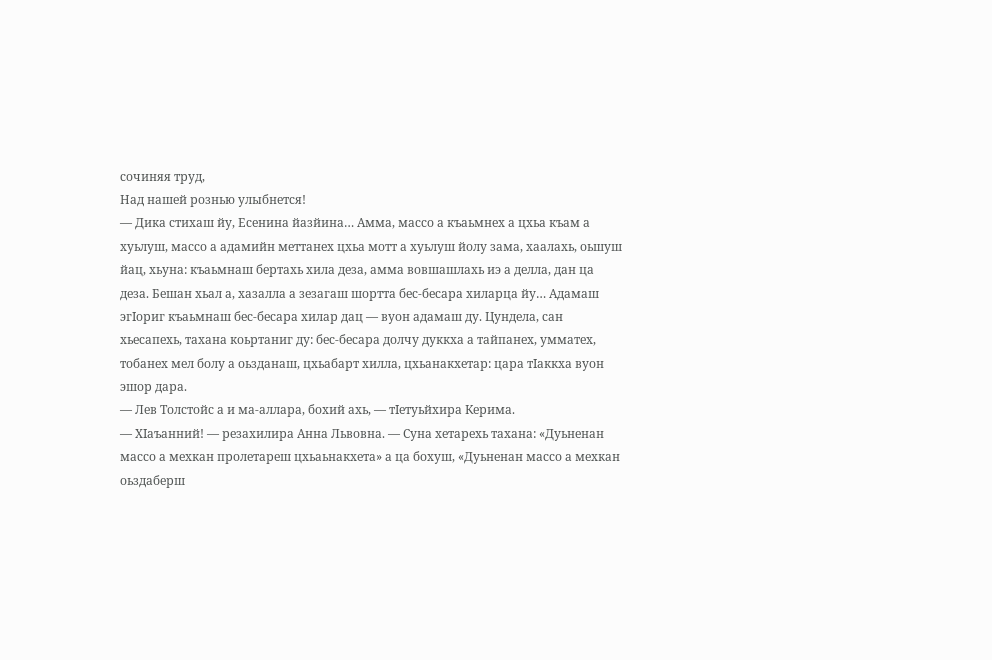сочиняя труд,
Над нашей рознью улыбнется!
— Дика стихаш йу, Есенина йазйина… Амма, массо а къаьмнех а цхьа къам а хуьлуш, массо а адамийн меттанех цхьа мотт а хуьлуш йолу зама, хаалахь, оьшуш йац, хьуна: къаьмнаш бертахь хила деза, амма вовшашлахь иэ а делла, дан ца деза. Бешан хьал а, хазалла а зезагаш шортта бес-бесара хиларца йу… Адамаш эгIориг къаьмнаш бес-бесара хилар дац — вуон адамаш ду. Цундела, сан хьесапехь, тахана коьртаниг ду: бес-бесара долчу дуккха а тайпанех, умматех, тобанех мел болу а оьзданаш, цхьабарт хилла, цхьанакхетар: цара тIаккха вуон эшор дара.
— Лев Толстойс а и ма-аллара, бохий ахь, — тIетуьйхира Керима.
— ХIаъанний! — резахилира Анна Львовна. — Суна хетарехь тахана: «Дуьненан массо а мехкан пролетареш цхьаьнакхета» а ца бохуш, «Дуьненан массо а мехкан оьздаберш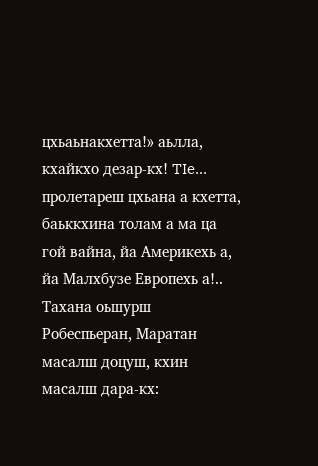цхьаьнакхетта!» аьлла, кхайкхо дезар-кх! TIe… пролетареш цхьана а кхетта, баьккхина толам а ма ца гой вайна, йа Америкехь а, йа Малхбузе Европехь а!.. Тахана оьшурш Робеспьеран, Маратан масалш доцуш, кхин масалш дара-кх: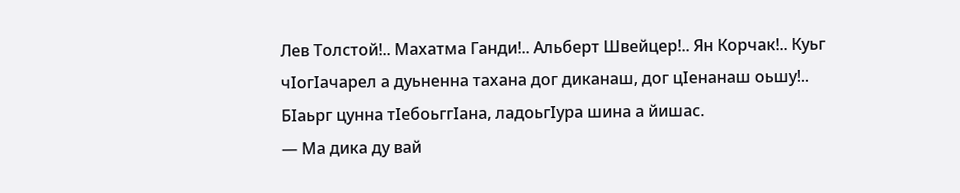Лев Толстой!.. Махатма Ганди!.. Альберт Швейцер!.. Ян Корчак!.. Куьг чIогIачарел а дуьненна тахана дог диканаш, дог цIенанаш оьшу!..
БIаьрг цунна тIебоьггIана, ладоьгIура шина а йишас.
— Ма дика ду вай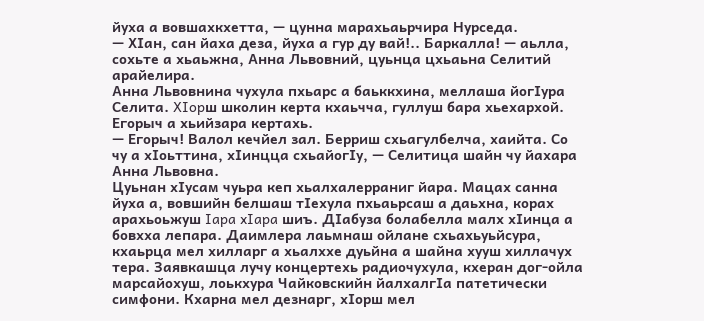йуха а вовшахкхетта, — цунна марахьаьрчира Нурседа.
— ХIан, сан йаха деза, йуха а гур ду вай!.. Баркалла! — аьлла, сохьте а хьаьжна, Анна Львовний, цуьнца цхьаьна Селитий арайелира.
Анна Львовнина чухула пхьарс а баьккхина, меллаша йогIура Селита. XIopш школин керта кхаьчча, гуллуш бара хьехархой. Егорыч а хьийзара кертахь.
— Егорыч! Валол кечйел зал. Берриш схьагулбелча, хаийта. Со чу а хIоьттина, хIинцца схьайогIу, — Селитица шайн чу йахара Анна Львовна.
Цуьнан хIусам чуьра кеп хьалхалерраниг йара. Мацах санна йуха а, вовшийн белшаш тIехула пхьаьрсаш а даьхна, корах арахьоьжуш Iapa xIapa шиъ. ДIабуза болабелла малх хIинца а бовхха лепара. Даимлера лаьмнаш ойлане схьахьуьйсура, кхаьрца мел хилларг а хьалххе дуьйна а шайна хууш хиллачух тера. Заявкашца лучу концертехь радиочухула, кхеран дог-ойла марсайохуш, лоькхура Чайковскийн йалхалгIа патетически симфони. Кхарна мел дезнарг, хIорш мел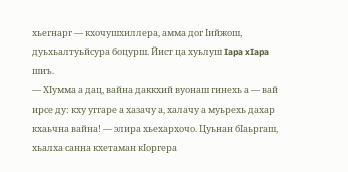хьегнарг — кхочушхиллера, амма дог Iийжош, дуьхьалтуьйсура боцурш. Йист ца хуьлуш Iapa xIapa шиъ.
— ХIумма а дац, вайна даккхий вуонаш гинехь а — вай ирсе ду: кху уггаре а хазачу а, халачу а муьрехь дахар кхаьчна вайна! — элира хьехархочо. Цуьнан бIаьргаш, хьалха санна кхетаман кIоргера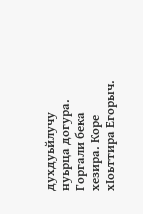духдуьйлучу нуьрца догура. Горгали бека хезира. Коре хIоьттира Егорыч.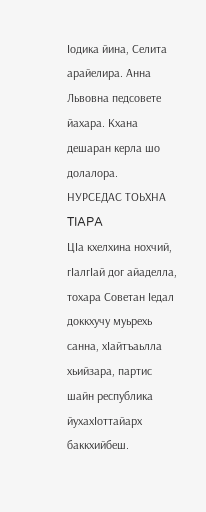Iодика йина, Селита арайелира. Анна Львовна педсовете йахара. Кхана дешаран керла шо долалора.
НУРСЕДАС TOЬХНA TIAPA
ЦIа кхелхина нохчий, гIалгIай дог айаделла, тохара Советан Iедал доккхучу муьрехь санна, хIайтъаьлла хьийзара, партис шайн республика йухахIоттайарх баккхийбеш.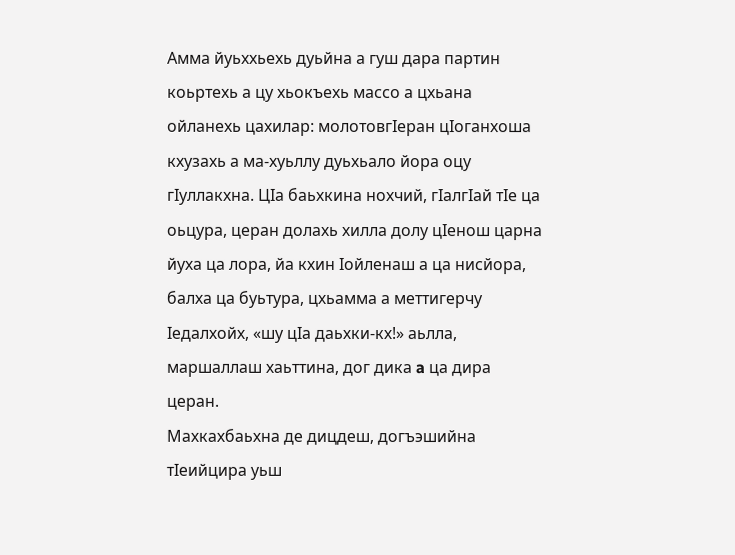Амма йуьххьехь дуьйна а гуш дара партин коьртехь а цу хьокъехь массо а цхьана ойланехь цахилар: молотовгIеран цIоганхоша кхузахь а ма-хуьллу дуьхьало йора оцу гIуллакхна. ЦIа баьхкина нохчий, гIалгIай тIе ца оьцура, церан долахь хилла долу цIенош царна йуха ца лора, йа кхин Iойленаш а ца нисйора, балха ца буьтура, цхьамма а меттигерчу Iедалхойх, «шу цIа даьхки-кх!» аьлла, маршаллаш хаьттина, дог дика a ца дира церан.
Махкахбаьхна де дицдеш, догъэшийна тIеийцира уьш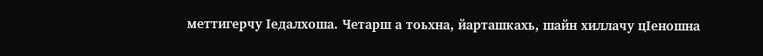меттигерчу Iедалхоша. Четарш а тоьхна, йарташкахь, шайн хиллачу цIеношна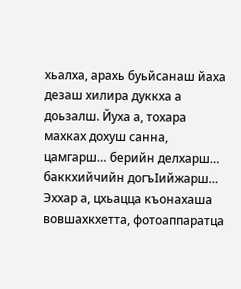хьалха, арахь буьйсанаш йаха дезаш хилира дуккха а доьзалш. Йуха а, тохара махках дохуш санна, цамгарш… берийн делхарш… баккхийчийн догъIийжарш… Эххар а, цхьацца къонахаша вовшахкхетта, фотоаппаратца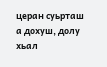церан суьрташ а дохуш, долу хьал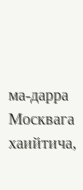ма-дарра Москвага хаийтича,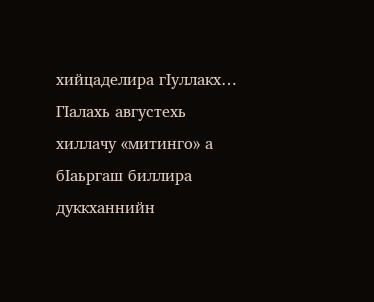хийцаделира гIуллакх… ГIалахь августехь хиллачу «митинго» а бIаьргаш биллира дуккханнийн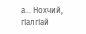а… Нохчий, гIалгIай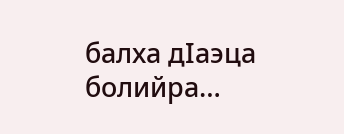балха дIаэца болийра…